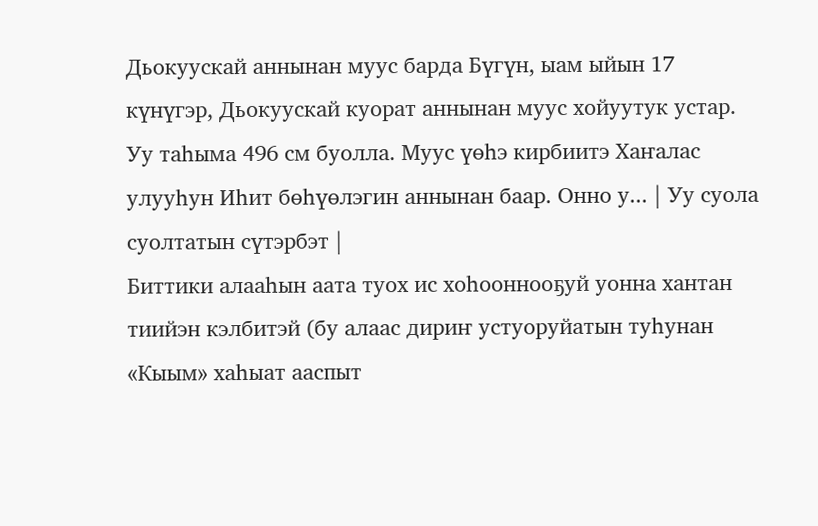Дьокуускай аннынан муус барда Бүгүн, ыам ыйын 17 күнүгэр, Дьокуускай куорат аннынан муус хойуутук устар. Уу таһыма 496 см буолла. Муус үөһэ кирбиитэ Хаҥалас улууһун Иһит бөһүөлэгин аннынан баар. Онно у... | Уу суола суолтатын сүтэрбэт |
Биттики алааһын аата туох ис хоһооннооҕуй уонна хантан тиийэн кэлбитэй (бу алаас дириҥ устуоруйатын туһунан «Кыым» хаһыат ааспыт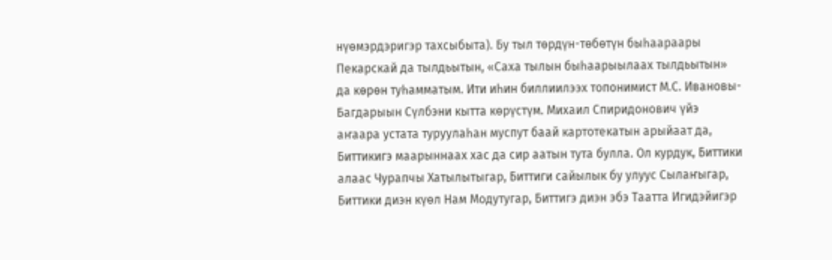нүөмэрдэригэр тахсыбыта). Бу тыл төрдүн-төбөтүн быһаараары Пекарскай да тылдьытын, «Саха тылын быһаарыылаах тылдьытын» да көрөн туһамматым. Ити иһин биллиилээх топонимист М.С. Ивановы-Багдарыын Сүлбэни кытта көрүстүм. Михаил Спиридонович үйэ аҥаара устата туруулаһан муспут баай картотекатын арыйаат да, Биттикигэ маарыннаах хас да сир аатын тута булла. Ол курдук, Биттики алаас Чурапчы Хатылытыгар, Биттиги сайылык бу улуус Сылаҥыгар, Биттики диэн күөл Нам Модутугар, Биттигэ диэн эбэ Таатта Игидэйигэр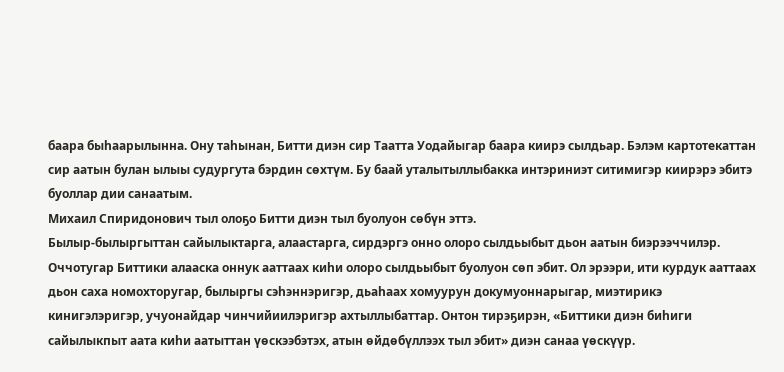баара быһаарылынна. Ону таһынан, Битти диэн сир Таатта Уодайыгар баара киирэ сылдьар. Бэлэм картотекаттан сир аатын булан ылыы судургута бэрдин сөхтүм. Бу баай уталытыллыбакка интэриниэт ситимигэр киирэрэ эбитэ буоллар дии санаатым.
Михаил Спиридонович тыл олоҕо Битти диэн тыл буолуон сөбүн эттэ.
Былыр-былыргыттан сайылыктарга, алаастарга, сирдэргэ онно олоро сылдьыбыт дьон аатын биэрээччилэр. Оччотугар Биттики алааска оннук ааттаах киһи олоро сылдьыбыт буолуон сөп эбит. Ол эрээри, ити курдук ааттаах дьон саха номохторугар, былыргы сэһэннэригэр, дьаһаах хомуурун докумуоннарыгар, миэтирикэ кинигэлэригэр, учуонайдар чинчийиилэригэр ахтыллыбаттар. Онтон тирэҕирэн, «Биттики диэн биһиги сайылыкпыт аата киһи аатыттан үөскээбэтэх, атын өйдөбүллээх тыл эбит» диэн санаа үөскүүр.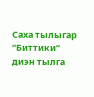Саха тылыгар “Биттики” диэн тылга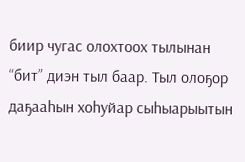биир чугас олохтоох тылынан “бит” диэн тыл баар. Тыл олоҕор даҕааһын хоһуйар сыһыарыытын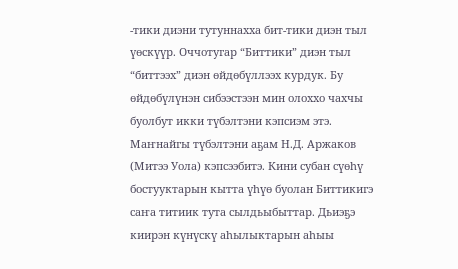-тики диэни тутуннахха бит-тики диэн тыл үөскүүр. Оччотугар “Биттики” диэн тыл “биттээх” диэн өйдөбүллээх курдук. Бу өйдөбүлүнэн сибээстээн мин олоххо чахчы буолбут икки түбэлтэни кэпсиэм этэ.
Маҥнайгы түбэлтэни аҕам Н.Д. Аржаков (Митээ Уола) кэпсээбитэ. Кини субан сүөһү бостууктарын кытта үһүө буолан Биттикигэ саҥа титиик тута сылдьыбыттар. Дьиэҕэ киирэн күнүскү аһылыктарын аһыы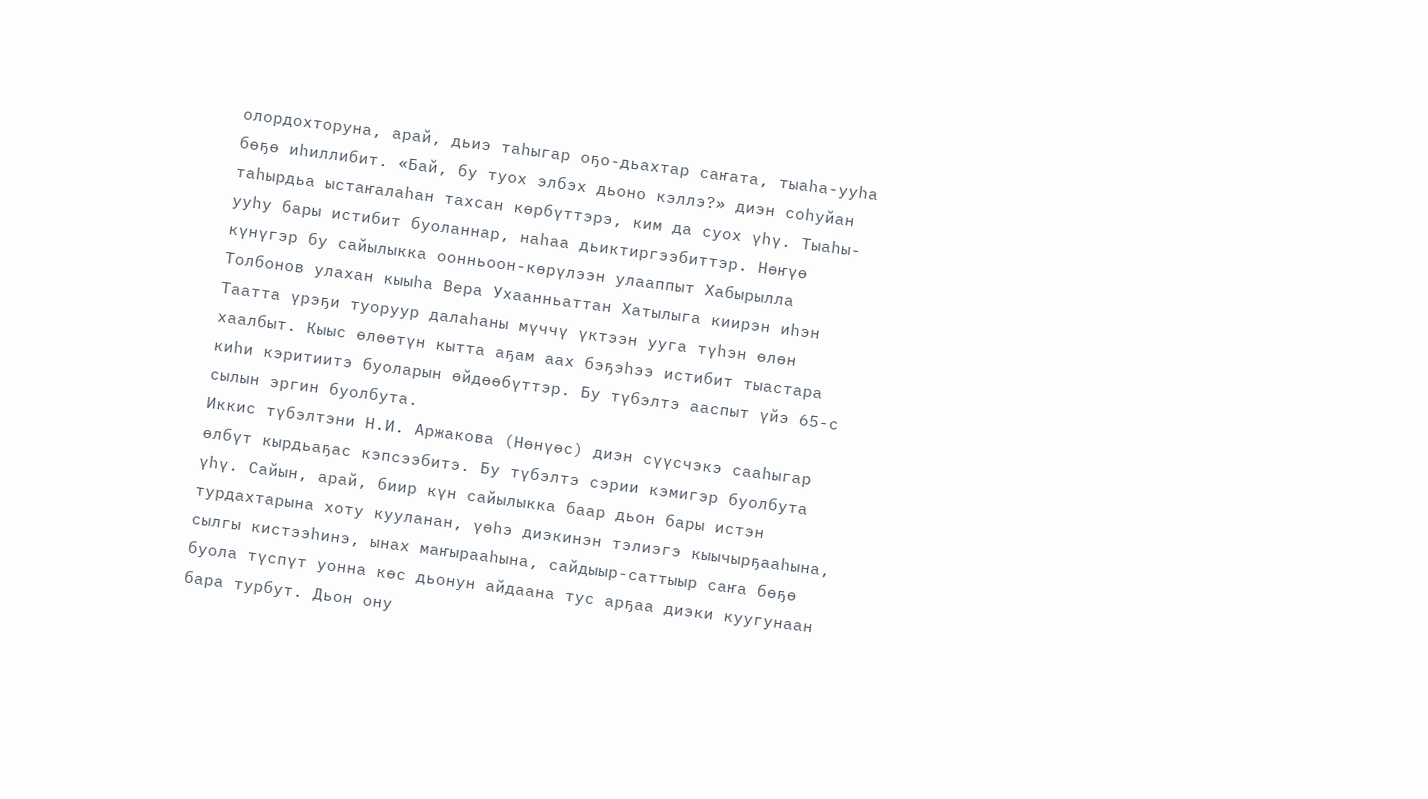олордохторуна, арай, дьиэ таһыгар оҕо-дьахтар саҥата, тыаһа-ууһа бөҕө иһиллибит. «Бай, бу туох элбэх дьоно кэллэ?» диэн соһуйан таһырдьа ыстаҥалаһан тахсан көрбүттэрэ, ким да суох үһү. Тыаһы-ууһу бары истибит буоланнар, наһаа дьиктиргээбиттэр. Нөҥүө күнүгэр бу сайылыкка оонньоон-көрүлээн улааппыт Хабырылла Толбонов улахан кыыһа Вера Ухаанньаттан Хатылыга киирэн иһэн Таатта үрэҕи туоруур далаһаны мүччү үктээн ууга түһэн өлөн хаалбыт. Кыыс өлөөтүн кытта аҕам аах бэҕэһээ истибит тыастара киһи кэритиитэ буоларын өйдөөбүттэр. Бу түбэлтэ ааспыт үйэ 65-с сылын эргин буолбута.
Иккис түбэлтэни Н.И. Аржакова (Нөнүөс) диэн сүүсчэкэ сааһыгар өлбүт кырдьаҕас кэпсээбитэ. Бу түбэлтэ сэрии кэмигэр буолбута үһү. Сайын, арай, биир күн сайылыкка баар дьон бары истэн турдахтарына хоту кууланан, үөһэ диэкинэн тэлиэгэ кыычырҕааһына, сылгы кистээһинэ, ынах маҥырааһына, сайдыыр-саттыыр саҥа бөҕө буола түспүт уонна көс дьонун айдаана тус арҕаа диэки куугунаан бара турбут. Дьон ону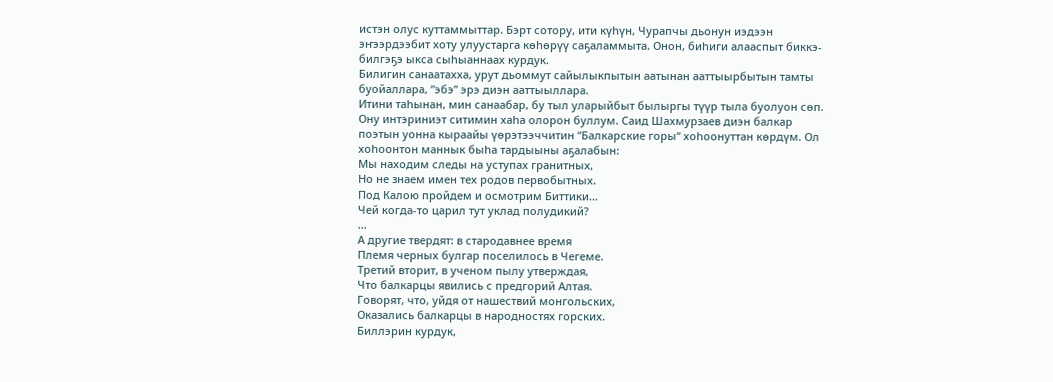истэн олус куттаммыттар. Бэрт сотору, ити күһүн, Чурапчы дьонун иэдээн эҥээрдээбит хоту улуустарга көһөрүү саҕаламмыта. Онон, биһиги алааспыт биккэ-билгэҕэ ыкса сыһыаннаах курдук.
Билигин санаатахха, урут дьоммут сайылыкпытын аатынан ааттыырбытын тамты буойаллара, ”эбэ” эрэ диэн ааттыыллара.
Итини таһынан, мин санаабар, бу тыл уларыйбыт былыргы түүр тыла буолуон сөп. Ону интэриниэт ситимин хаһа олорон буллум. Саид Шахмурзаев диэн балкар поэтын уонна кыраайы үөрэтээччитин “Балкарские горы“ хоһоонуттан көрдүм. Ол хоһоонтон маннык быһа тардыыны аҕалабын:
Мы находим следы на уступах гранитных,
Но не знаем имен тех родов первобытных.
Под Калою пройдем и осмотрим Биттики...
Чей когда-то царил тут уклад полудикий?
...
А другие твердят: в стародавнее время
Племя черных булгар поселилось в Чегеме.
Третий вторит, в ученом пылу утверждая,
Что балкарцы явились с предгорий Алтая.
Говорят, что, уйдя от нашествий монгольских,
Оказались балкарцы в народностях горских.
Биллэрин курдук,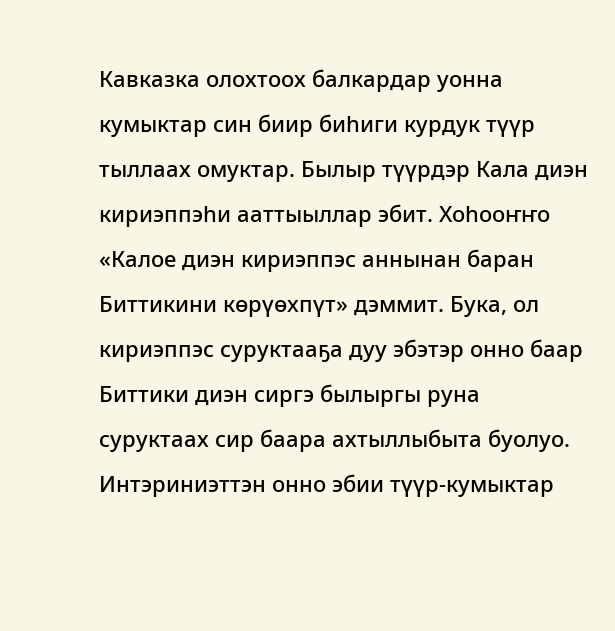Кавказка олохтоох балкардар уонна кумыктар син биир биһиги курдук түүр тыллаах омуктар. Былыр түүрдэр Кала диэн кириэппэһи ааттыыллар эбит. Хоһооҥҥо «Калое диэн кириэппэс аннынан баран Биттикини көрүөхпүт» дэммит. Бука, ол кириэппэс суруктааҕа дуу эбэтэр онно баар Биттики диэн сиргэ былыргы руна суруктаах сир баара ахтыллыбыта буолуо.
Интэриниэттэн онно эбии түүр-кумыктар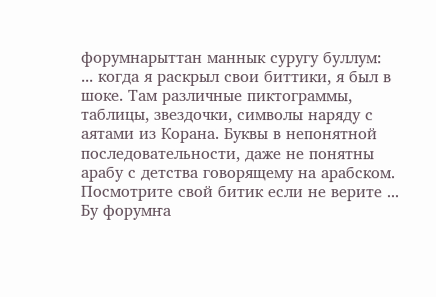форумнарыттан маннык суругу буллум:
... когда я раскрыл свои биттики, я был в шоке. Там различные пиктограммы, таблицы, звездочки, символы наряду с аятами из Корана. Буквы в непонятной последовательности, даже не понятны арабу с детства говорящему на арабском. Посмотрите свой битик если не верите ...
Бу форумҥа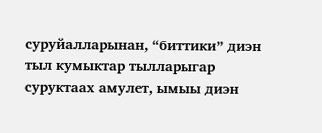суруйалларынан, “биттики” диэн тыл кумыктар тылларыгар суруктаах амулет, ымыы диэн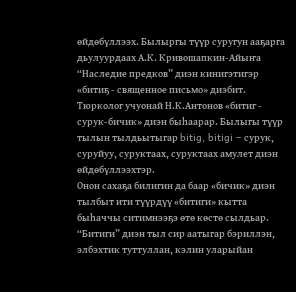өйдөбүллээх. Былыргы түүр суругун ааҕарга дьулуурдаах А.К. Кривошапкин-Айыҥа “Наследие предков” диэн кинигэтигэр «битиҕ - священное письмо» диэбит. Тюрколог учуонай Н.К.Антонов «битиг - сурук-бичик» диэн быһаарар. Былыгы түүр тылын тылдьытыгар bitig, bitigi – сурук, суруйуу, суруктаах, суруктаах амулет диэн өйдөбүллээхтэр.
Онон сахаҕа билигин да баар «бичик» диэн тылбыт ити түүрдүү «битиги» кытта быһаччы ситимнээҕэ өтө көстө сылдьар. “Битиги” диэн тыл сир аатыгар бэриллэн, элбэхтик туттуллан, кэлин уларыйан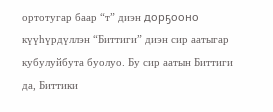ортотугар баар “т” диэн дорҕооно күүһүрдүллэн “Биттиги” диэн сир аатыгар кубулуйбута буолуо. Бу сир аатын Биттиги да, Биттики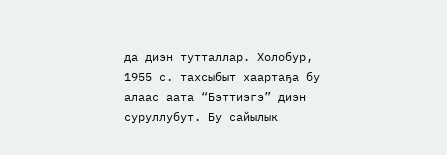да диэн тутталлар. Холобур, 1955 с. тахсыбыт хаартаҕа бу алаас аата “Бэттиэгэ” диэн суруллубут. Бу сайылык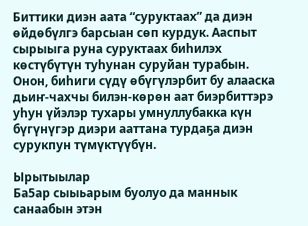Биттики диэн аата “суруктаах” да диэн өйдөбүлгэ барсыан сөп курдук. Ааспыт сырыыга руна суруктаах биһилэх көстүбүтүн туһунан суруйан турабын.
Онон, биһиги сүдү өбүгүлэрбит бу алааска дьиҥ-чахчы билэн-көрөн аат биэрбиттэрэ уһун үйэлэр тухары умнуллубакка күн бүгүнүгэр диэри ааттана турдаҕа диэн сурукпун түмүктүүбүн.

Ырытыылар
Ба5ар сыыьарым буолуо да маннык санаабын этэн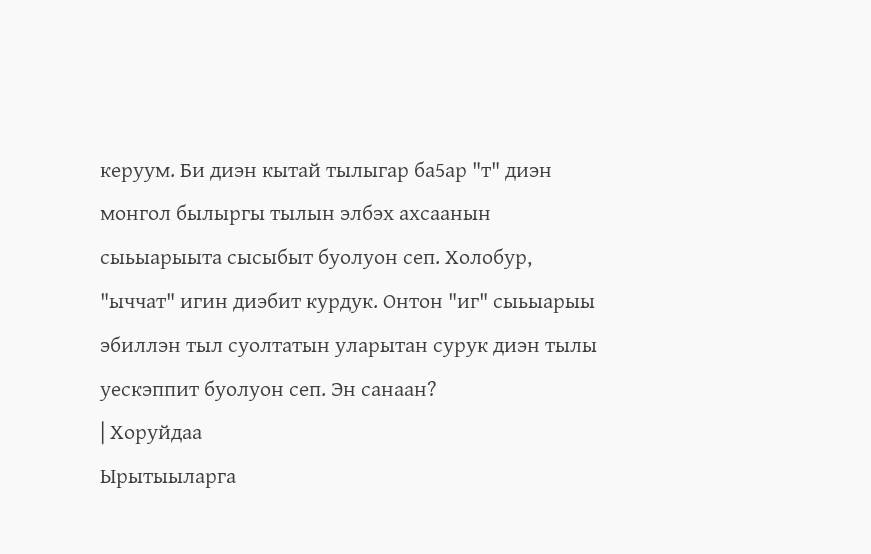керуум. Би диэн кытай тылыгар ба5ар "т" диэн монгол былыргы тылын элбэх ахсаанын сыьыарыыта сысыбыт буолуон сеп. Холобур, "ыччат" игин диэбит курдук. Онтон "иг" сыьыарыы эбиллэн тыл суолтатын уларытан сурук диэн тылы уескэппит буолуон сеп. Эн санаан?
| Хоруйдаа
Ырытыыларга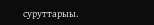суруттарыы.